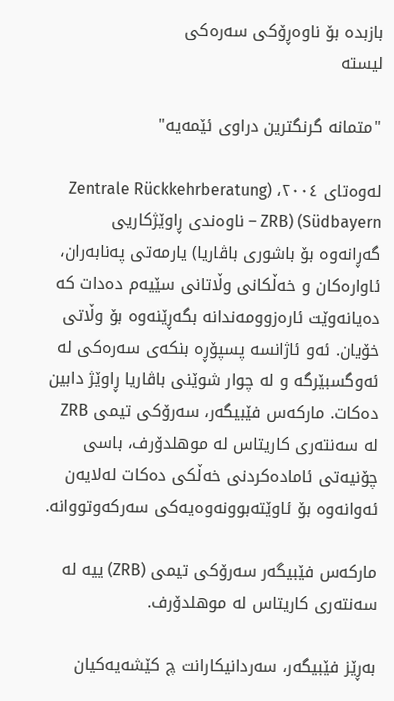بازبدە بۆ ناوەڕۆکی سەرەکی
لیستە

"متمانە گرنگترین دراوی ئێمەیە"

لەوەتای ٢٠٠٤، (Zentrale Rückkehrberatung Südbayern) (ZRB – ناوەندی ڕاوێژکاریی گەڕانەوە بۆ باشوری باڤاریا) یارمەتی پەنابەران، ئاوارەکان و خەڵکانی وڵاتانی سێیەم دەدات کە دەیانەوێت ئارەزوومەندانە بگەڕێنەوە بۆ وڵاتی خۆیان. ئەو ئاژانسە پسپۆڕە بنکەی سەرەکی لە ئەوگسبێرگە و لە چوار شوێنی باڤاریا ڕاوێژ دابین دەکات. مارکەس فێبیگەر، سەرۆکی تیمی ZRB لە سەنتەری کاریتاس لە موهلدۆرف، باسی چۆنیەتی ئامادەکردنی خەڵکی دەکات لەلایەن ئەوانەوە بۆ ئاوێتەبوونەوەیەکی سەرکەوتووانە.

مارکەس فێبیگەر سەرۆکی تیمی (ZRB) ییە لە سەنتەری کاریتاس لە موهلدۆرف.

بەڕێز فێبیگەر، سەردانیکارانت چ کێشەیەکیان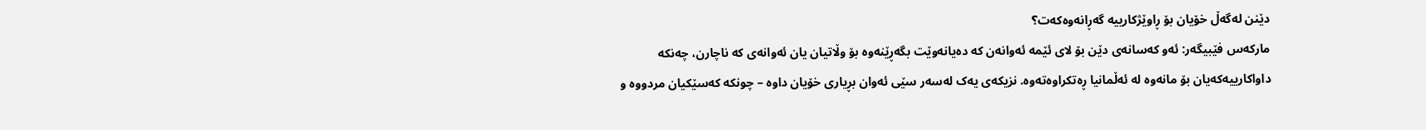دێنن لەگەڵ خۆیان بۆ ڕاوێژکارییە گەڕانەوەکەت؟
مارکەس فێبیگەر: ئەو کەسانەی دێن بۆ لای ئێمە ئەوانەن کە دەیانەوێت بگەڕێنەوە بۆ وڵاتیان یان ئەوانەی کە ناچارن، چەنکە داواکارییەکەیان بۆ مانەوە لە ئەڵمانیا ڕەتکراوەتەوە. نزیکەی یەک لەسەر سێی ئەوان بڕیاری خۆیان داوە – چونکە کەسێکیان مردووە و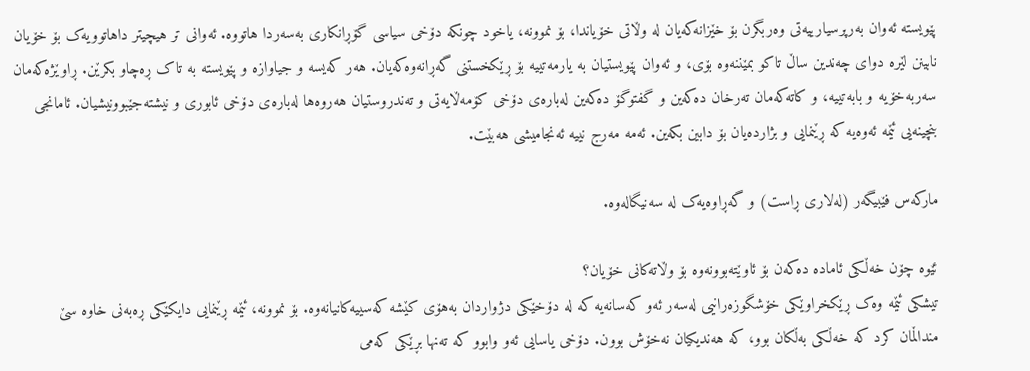پێویستە ئەوان بەرپرسیارییەتی وەربگرن بۆ خێزانەکەیان لە وڵاتی خۆیاندا، بۆ نموونە، یاخود چونکە دۆخی سیاسی گۆڕانکاری بەسەردا هاتووە. ئەوانی تر هیچیتر داهاتوویەک بۆ خۆیان نابینن لێرە دوای چەندین ساڵ تاکو بمێننەوە بۆی، و ئەوان پێویستیان بە یارمەتییە بۆ ڕێکخستنی گەڕانەوەکەیان. هەر کەیسە و جیاوازە و پێویستە بە تاک ڕەچاو بکرێن. ڕاوێژەکەمان سەربەخۆیە و بابەتییە، و کاتەکەمان تەرخان دەکەین و گفتوگۆ دەکەین لەبارەی دۆخی کۆمەڵایەتی و تەندروستیان هەروەها لەبارەی دۆخی ئابوری و نیشتەجێبوونیشیان. ئامانجی بنچینەیی ئێمە ئەوەیە کە ڕێنمایی و بژاردەیان بۆ دابین بکەین. ئەمە مەرج نییە ئەنجامیشی هەبێت.

مارکەس فێبیگەر (لەلاری ڕاست) و گەڕاوەیەک لە سەنیگالەوە.

ئێوە چۆن خەڵکی ئامادە دەکەن بۆ ئاوێتەبوونەوە بۆ وڵاتەکانی خۆیان؟
تیشکی ئێمە وەک ڕێکخراوێکی خۆشگوزەرانیی لەسەر ئەو کەسانەیە کە لە دۆخێکی دژواردان بەهۆی کێشە کەسییەکانیانەوە. بۆ نموونە، ئێمە ڕێنمایی دایکێکی ڕەبەنی خاوە سێ منداڵمان کرد کە خەڵکی بەڵکان بوو، کە هەندیکیان نەخۆش بوون. دۆخی یاسایی ئەو وابوو کە تەنها بڕێکی کەمی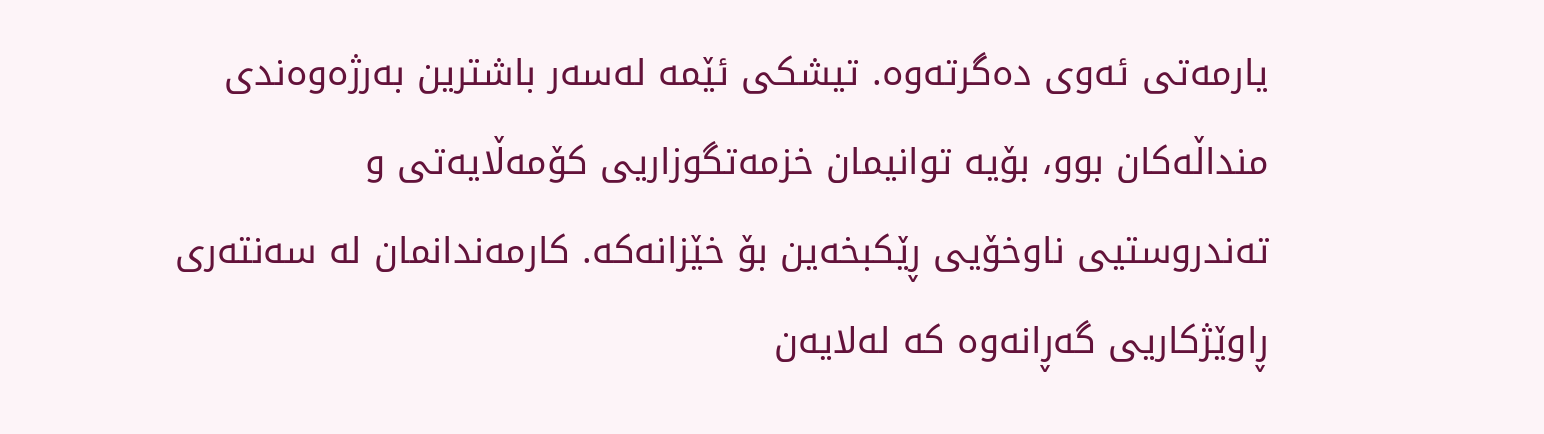یارمەتی ئەوی دەگرتەوە. تیشکی ئێمە لەسەر باشترین بەرژەوەندی منداڵەکان بوو، بۆیە توانیمان خزمەتگوزاریی کۆمەڵایەتی و تەندروستیی ناوخۆیی ڕێکبخەین بۆ خێزانەکە. کارمەندانمان لە سەنتەری ڕاوێژکاریی گەڕانەوە کە لەلایەن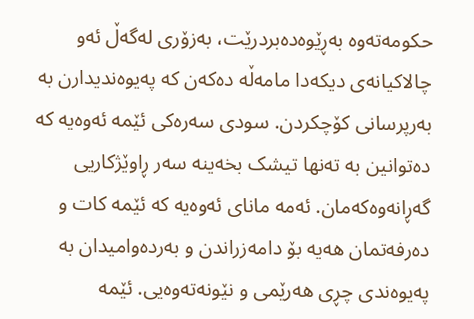حکومەتەوە بەڕێوەدەبردرێت، بەزۆری لەگەڵ ئەو چالاکیانەی دیکەدا مامەڵە دەکەن کە پەیوەندیدارن بە بەرپرسانی کۆچکردن. سودی سەرەکی ئێمە ئەوەیە کە دەتوانین بە تەنها تیشک بخەینە سەر ڕاوێژکاریی گەڕانەوەکەمان. ئەمە مانای ئەوەیە کە ئێمە کات و دەرفەتمان هەیە بۆ دامەزراندن و بەردەوامیدان بە پەیوەندی چڕی هەرێمی و نێونەتەوەیی. ئێمە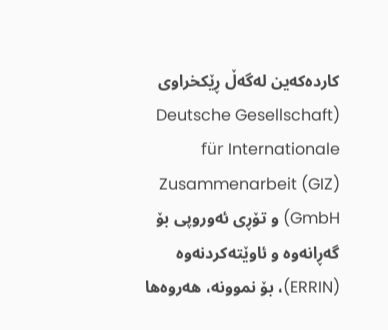کاردەکەین لەگەڵ ڕێکخراوی (Deutsche Gesellschaft für Internationale Zusammenarbeit (GIZ) GmbH) و تۆڕی ئەوروپی بۆ گەڕانەوە و ئاوێتەکردنەوە (ERRIN)، بۆ نموونە، هەروەها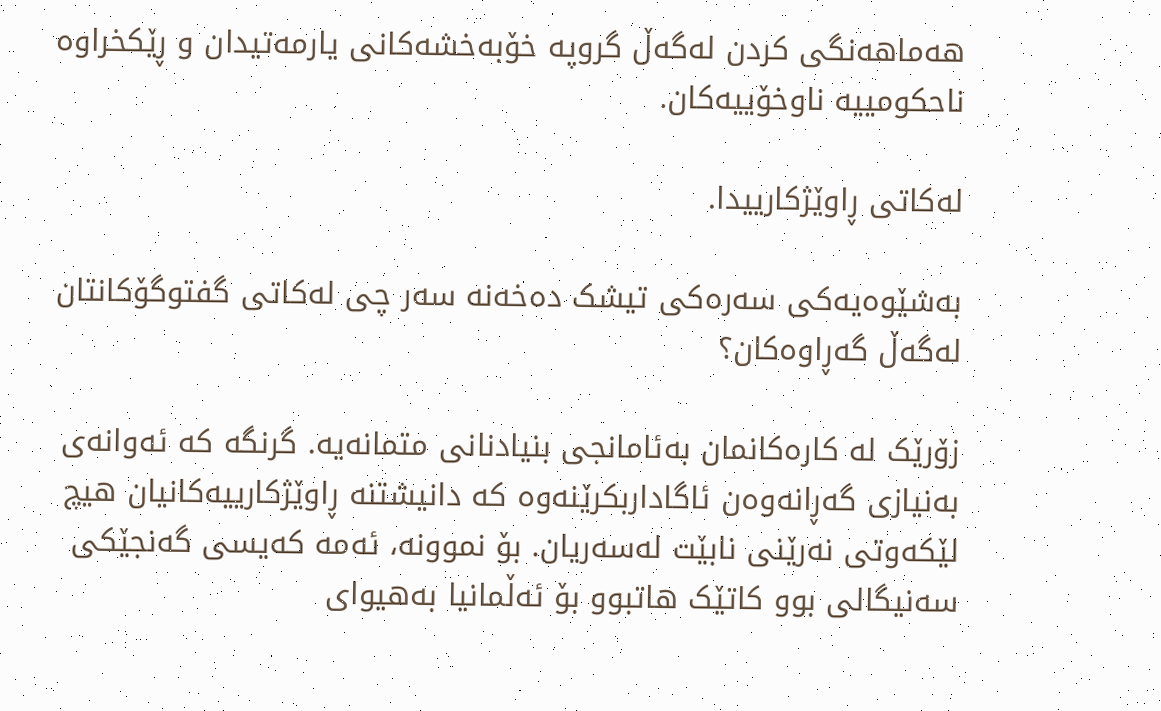هەماهەنگی کردن لەگەڵ گروپە خۆبەخشەکانی یارمەتیدان و ڕێکخراوە ناحکومییە ناوخۆییەکان.

لەکاتی ڕاوێژکارییدا.

بەشێوەیەکی سەرەکی تیشک دەخەنە سەر چی لەکاتی گفتوگۆکانتان لەگەڵ گەڕاوەکان؟

زۆرێک لە کارەکانمان بەئامانجی بنیادنانی متمانەیە. گرنگە کە ئەوانەی بەنیازی گەڕانەوەن ئاگاداربکرێنەوە کە دانیشتنە ڕاوێژکارییەکانیان هیچ لێکەوتی نەرێنی نابێت لەسەریان. بۆ نموونە، ئەمە کەیسی گەنجێکی سەنیگالی بوو کاتێک هاتبوو بۆ ئەڵمانیا بەهیوای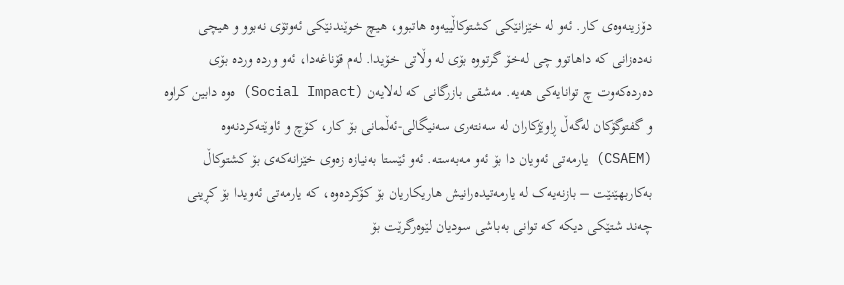دۆزینەوەی کار. ئەو لە خێزانێکی کشتوکاڵییەوە هاتبوو، هیچ خوێندنێکی ئەوتۆی نەبوو و هیچی نەدەزانی کە داهاتوو چی لەخۆ گرتووە بۆی لە وڵاتی خۆیدا. لەم قۆناغەدا، ئەو وردە وردە بۆی دەردەکەوت چ توانایەکی هەیە. مەشقی بازرگانی کە لەلایەن (Social Impact) ەوە دابین کراوە و گفتوگۆکان لەگەڵ ڕاوێژکاران لە سەنتەری سەنیگالی-ئەڵمانی بۆ کار، کۆچ و ئاوێتەکردنەوە (CSAEM) یارمەتی ئەویان دا بۆ ئەو مەبەستە. ئەو ئێستا بەنیازە زەوی خێزانەکەی بۆ کشتوکاڵ بەکاربهێنێت – بازنەیەک لە یارمەتیدەرانیش هاریکاریان بۆ کۆکردەوە، کە یارمەتی ئەویدا بۆ کڕینی چەند شتێکی دیکە کە توانی بەباشی سودیان لێوەرگرێت بۆ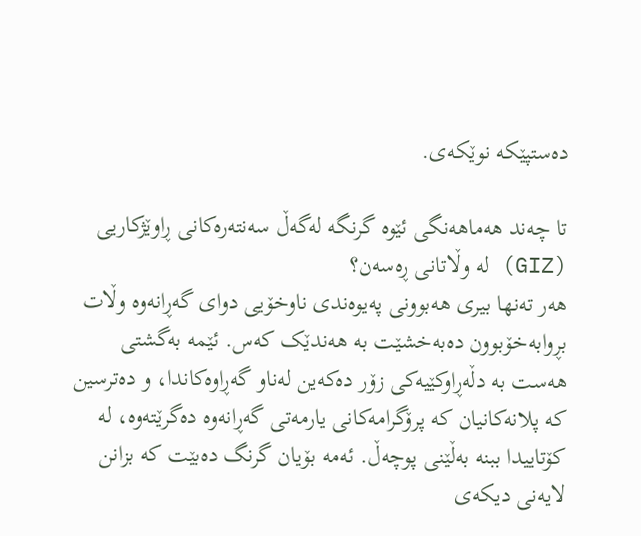دەستپێکە نوێکەی.

تا چەند هەماهەنگی ئێوە گرنگە لەگەڵ سەنتەرەکانی ڕاوێژکاریی (GIZ) لە وڵاتانی ڕەسەن؟
هەر تەنها بیری هەبوونی پەیوەندی ناوخۆیی دوای گەڕانەوە وڵات بڕوابەخۆبوون دەبەخشێت بە هەندێک کەس. ئێمە بەگشتی هەست بە دڵەڕاوکێیەکی زۆر دەکەین لەناو گەڕاوەکاندا، و دەترسین کە پلانەکانیان کە پرۆگرامەکانی یارمەتی گەڕانەوە دەگرێتەوە، لە کۆتاییدا ببنە بەڵێنی پوچەڵ. ئەمە بۆیان گرنگ دەبێت کە بزانن لایەنی دیکەی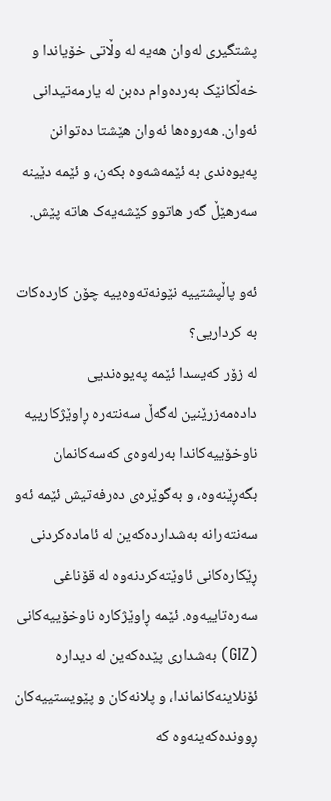پشتگیری لەوان هەیە لە وڵاتی خۆیاندا و خەڵکانێک بەردەوام دەبن لە یارمەتیدانی ئەوان. هەروەها ئەوان هێشتا دەتوانن پەیوەندی بە ئێمەشەوە بکەن، و ئێمە دێینە سەرهێڵ گەر هاتوو کێشەیەک هاتە پێش.

ئەو پاڵپشتییە نێونەتەوەییە چۆن کاردەکات بە کرداریی؟
لە زۆر کەیسدا ئێمە پەیوەندیی دادەمەزرێنین لەگەڵ سەنتەرە ڕاوێژکارییە ناوخۆییەکاندا بەرلەوەی کەسەکانمان بگەڕێنەوە، و بەگوێرەی دەرفەتیش ئێمە ئەو سەنتەرانە بەشداردەکەین لە ئامادەکردنی ڕێکارەکانی ئاوێتەکردنەوە لە قۆناغی سەرەتاییەوە. ئێمە ڕاوێژکارە ناوخۆییەکانی (GIZ) بەشداری پێدەکەین لە دیدارە ئۆنلاینەکانماندا، و پلانەکان و پێویستییەکان ڕووندەکەینەوە کە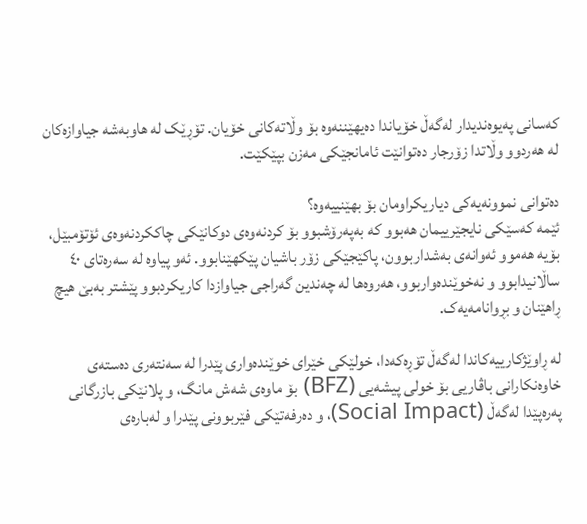کەسانی پەیوەندیدار لەگەڵ خۆیاندا دەیهێننەوە بۆ وڵاتەکانی خۆیان. تۆڕێک لە هاوبەشە جیاوازەکان لە هەردوو وڵاتدا زۆرجار دەتوانێت ئامانجێکی مەزن بپێکێت.

دەتوانی نموونەیەکی دیاریکراومان بۆ بهێنییەوە؟
ئێمە کەسێکی نایجێرییمان هەبوو کە بەپەرۆشبوو بۆ کردنەوەی دوکانێکی چاککردنەوەی ئۆتۆمبێل، بۆیە هەموو ئەوانەی بەشداربوون، پاکێجێکی زۆر باشیان پێکهێنابوو. ئەو پیاوە لە سەرەتای ٤٠ ساڵانیدابوو و نەخوێندەواربوو، هەروەها لە چەندین گەراجی جیاوازدا کاریکردبوو پێشتر بەبێ هیچ ڕاهێنان و بڕوانامەیەک.

لە ڕاوێژکارییەکاندا لەگەڵ تۆڕەکەدا، خولێکی خێرای خوێندەواری پێدرا لە سەنتەری دەستەی خاوەنکارانی باڤاریی بۆ خولی پیشەیی (BFZ) بۆ ماوەی شەش مانگ، و پلانێکی بازرگانی پەرەپێدا لەگەڵ (Social Impact)، و دەرفەتێکی فێربوونی پێدرا و لەبارەی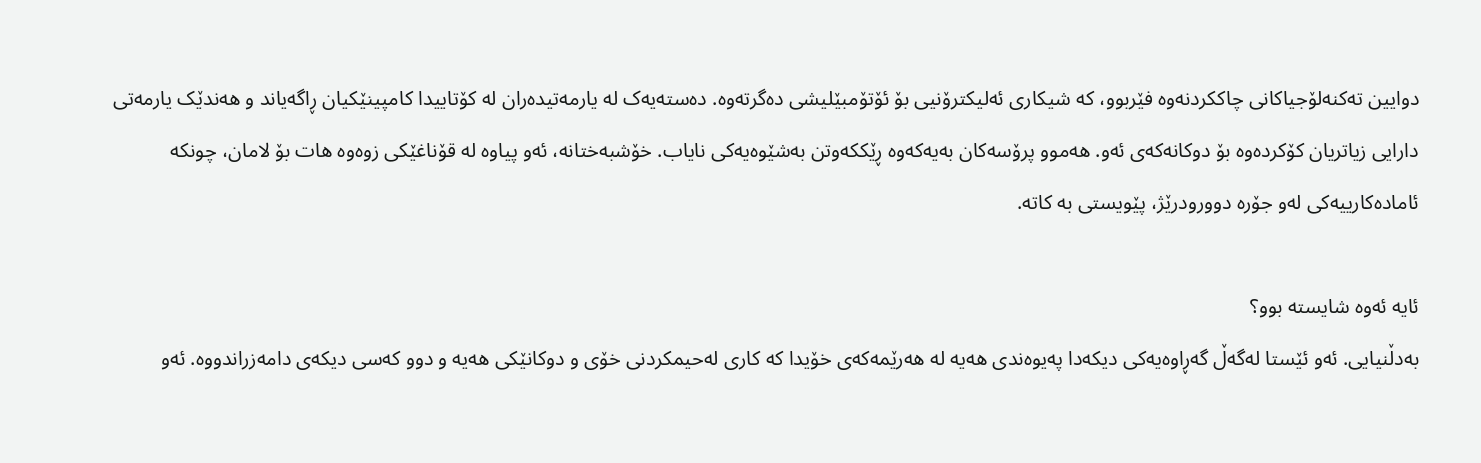دوایین تەکنەلۆجیاکانی چاککردنەوە فێربوو، کە شیکاری ئەلیکترۆنیی بۆ ئۆتۆمبێلیشی دەگرتەوە. دەستەیەک لە یارمەتیدەران لە کۆتاییدا کامپینێکیان ڕاگەیاند و هەندێک یارمەتی دارایی زیاتریان کۆکردەوە بۆ دوکانەکەی ئەو. هەموو پرۆسەکان بەیەکەوە ڕێککەوتن بەشێوەیەکی نایاب. خۆشبەختانە، ئەو پیاوە لە قۆناغێکی زوەوە هات بۆ لامان، چونکە ئامادەکارییەکی لەو جۆرە دوورودرێژ، پێویستی بە کاتە.

ئایە ئەوە شایستە بوو؟
بەدڵنیایی. ئەو ئێستا لەگەڵ گەڕاوەیەکی دیکەدا پەیوەندی هەیە لە هەرێمەکەی خۆیدا کە کاری لەحیمکردنی خۆی و دوکانێکی هەیە و دوو کەسی دیکەی دامەزراندووە. ئەو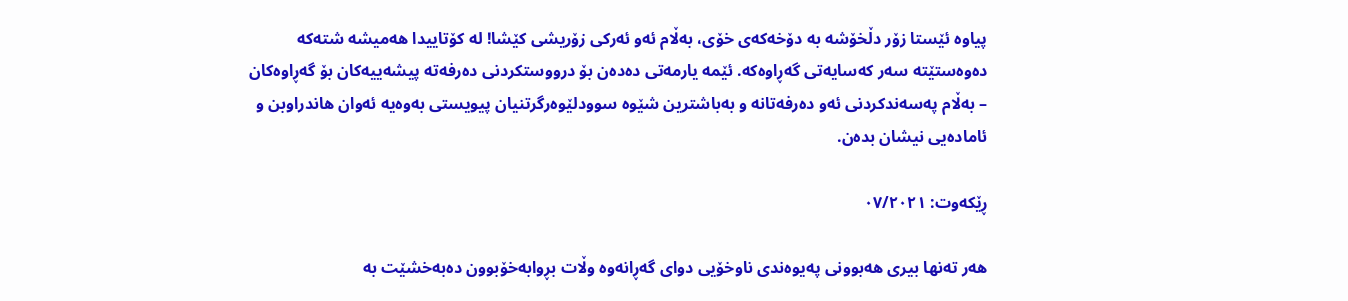پیاوە ئێستا زۆر دڵخۆشە بە دۆخەکەی خۆی، بەڵام ئەو ئەرکی زۆریشی کێشا! لە کۆتاییدا هەمیشە شتەکە دەوەستێتە سەر کەسایەتی گەڕاوەکە. ئێمە یارمەتی دەدەن بۆ درووستکردنی دەرفەتە پیشەییەکان بۆ گەڕاوەکان – بەڵام پەسەندکردنی ئەو دەرفەتانە و بەباشترین شێوە سوودلێوەرگرتنیان پیویستی بەوەیە ئەوان هاندراوبن و ئامادەیی نیشان بدەن.

ڕێکەوت: ٠٧/٢٠٢١

هەر تەنها بیری هەبوونی پەیوەندی ناوخۆیی دوای گەڕانەوە وڵات بڕوابەخۆبوون دەبەخشێت بە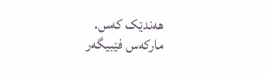هەندێک کەس.
مارکەس فێبیگەر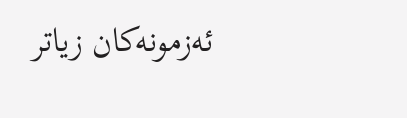ئەزمونەکان زیاتر